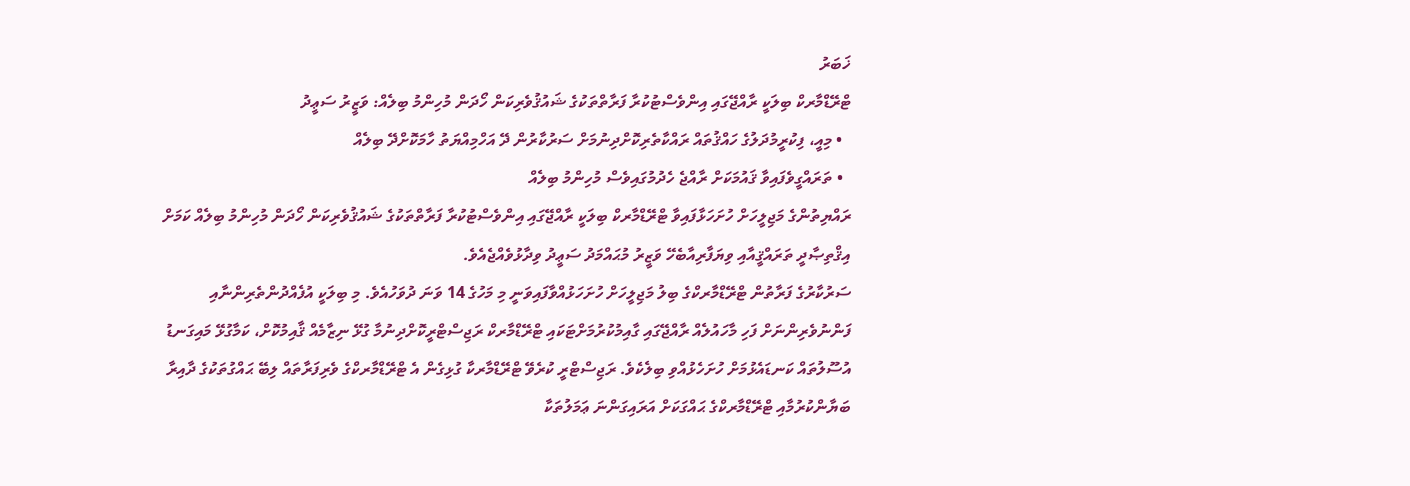ޚަބަރު
ޓްރޭޑްމާރކް ބިލަކީ ރާއްޖޭގައި އިންވެސްޓުކުރާ ފަރާތްތަކުގެ ޝައުޤުވެރިކަން ހޯދަން މުހިންމު ބިލެއް: ވަޒީރު ސަޢީދު
  • މިއީ، ފިކުރީމުދަލުގެ ހައްޤުތައް ރައްކާތެރިކޮށްދިނުމަށް ސަރުކާރުން ދޭ އަހްމިއްޔަތު ހާމަކޮށްދޭ ބިލެއް
  • ތަރައްގީވެފައިވާ ޤައުމަކަށް ރާއްޖެ ހެދުމުގައިވެސް މުހިންމު ބިލެއް
ރައްޔިތުންގެ މަޖިލީހަށް ހުށަހަޅާފައިވާ ޓްރޭޑްމާރކް ބިލަކީ ރާއްޖޭގައި އިންވެސްޓުކުރާ ފަރާތްތަކުގެ ޝައުޤުވެރިކަން ހޯދަން މުހިންމު ބިލެއް ކަމަށް އިޤްތިޞާދީ ތަރައްޤީއާއި ވިޔަފާރިއާބެހޭ ވަޒީރު މުޙައްމަދު ސަޢީދު ވިދާޅުވެއްޖެއެވެ.
ސަރުކާރުގެ ފަރާތުން ޓްރޭޑްމާރކްގެ ބިލު މަޖިލީހަށް ހުށަހަޅުއްވާފައިވަނީ މި މަހުގެ 14 ވަނަ ދުވަހުއެވެ. މި ބިލަކީ އުފެއްދުންތެރިންނާއި ފަންނުވެރިންނަށް ފަހި މާހައުލެއް ރާއްޖޭގައި ގާއިމުކުރުމަށްޓަކައި ޓްރޭޑްމާރކް ރަޖިސްޓްރީކޮށްދިނުމާ ގުޅޭ ނިޒާމެއް ޤާއިމުކޮށް، ކަމާގުޅޭ މައިގަނޑު އުސޫލުތައް ކަނޑައެޅުމަށް ހުށަހެޅުއްވި ބިލެކެވެ. ރަޖިސްޓްރީ ކުރެވޭ ޓްރޭޑްމާރކާ ގުޅިގެން އެ ޓްރޭޑްމާރކްގެ ވެރިފަރާތައް ލިބޭ ޙައްގުތަކުގެ ދާއިރާ ބަޔާންކުރުމާއި ޓްރޭޑްމާރކްގެ ޙައްގަކަށް އަރައިގަންނަ ޢަމަލުތަކާ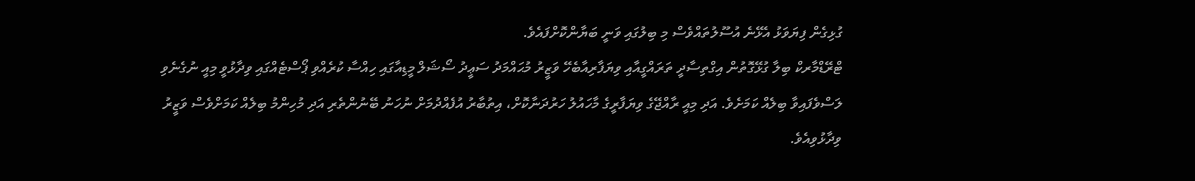ގުޅިގެން ފިޔަވަޅު އެޅޭނެ އުސޫލުތައްވެސް މި ބިލުގައި ވަނީ ބަޔާންކޮށްފައެވެ.
ޓްރޭޑްމާރކް ބިލާ ގުޅޭގޮތުން އިގްތިސާދީ ތަރައްގީއާއި ވިޔަފާރިއާބެހޭ ވަޒީރު މުޙައްމަދު ސަޢީދު ސޯޝަލް މީޑިއާގައި ހިއްސާ ކުރެއްވި ޕޯސްޓެއްގައި ވިދާޅުވީ މިއީ ނުގެނެވި ލަސްވެފައިވާ ބިލެއް ކަމަށެވެ. އަދި މިއީ ރާއްޖޭގެ ވިޔަފާރީގެ މާހައުލު ހަރުދަނާކޮށް، އިތުބާރު އުފެއްދުމަށް ނުހަނު ބޭނުންތެރި އަދި މުހިންމު ބިލެއް ކަމަށްވެސް ވަޒީރު ވިދާޅުވިއެވެ.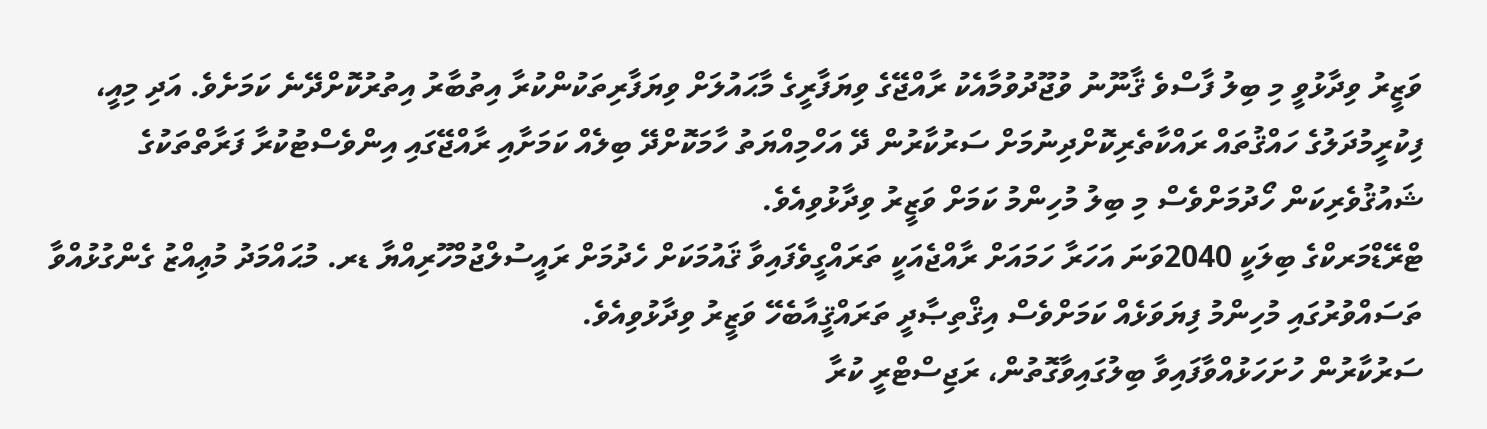ވަޒީރު ވިދާޅުވީ މި ބިލު ފާސްވެ ޤާނޫނު ވުޖޫދުވުމާއެކު ރާއްޖޭގެ ވިޔަފާރީގެ މާޙައުލަށް ވިޔަފާރިތަކުންކުރާ އިތުބާރު އިތުރުކޮށްދޭނެ ކަމަށެވެ. އަދި މިއީ، ފިކުރީމުދަލުގެ ހައްޤުތައް ރައްކާތެރިކޮށްދިނުމަށް ސަރުކާރުން ދޭ އަހްމިއްޔަތު ހާމަކޮށްދޭ ބިލެއް ކަމަށާއި ރާއްޖޭގައި އިންވެސްޓުކުރާ ފަރާތްތަކުގެ ޝައުޤުވެރިކަން ހޯދުމަށްވެސް މި ބިލު މުހިންމު ކަމަށް ވަޒީރު ވިދާޅުވިއެވެ.
ޓްރޭޑްމަރކްގެ ބިލަކީ 2040ވަނަ އަހަރާ ހަމައަށް ރާއްޖެއަކީ ތަރައްގީވެފައިވާ ޤައުމަކަށް ހެދުމަށް ރައީސުލްޖުމްހޫރިއްޔާ ޑރ. މުޙައްމަދު މުޢިއްޒު ގެންގުޅުއްވާ ތަސައްވުރުގައި މުހިންމު ފިޔަވަޅެއް ކަމަށްވެސް އިޤްތިޞާދީ ތަރައްޤީއާބެހޭ ވަޒީރު ވިދާޅުވިއެވެ.
ސަރުކާރުން ހުށަހަޅުއްވާފައިވާ ބިލުގައިވާގޮތުން، ރަޖިސްޓްރީ ކުރާ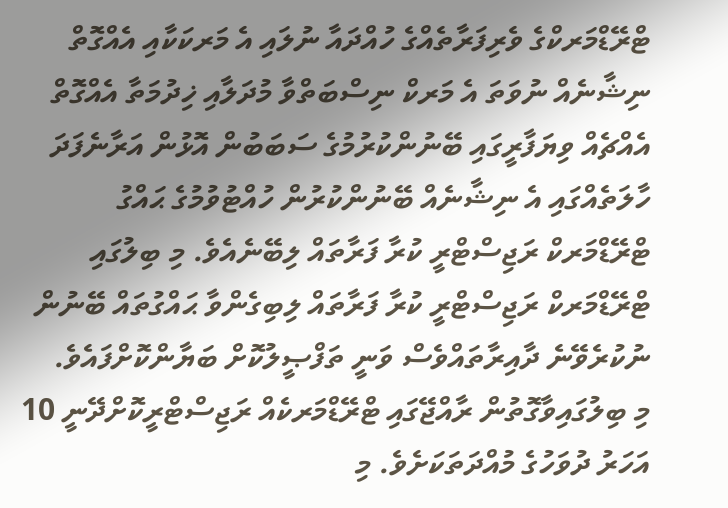ޓްރޭޑްމަރކްގެ ވެރިފަރާތެއްގެ ހުއްދައާ ނުލައި އެ މަރކަކާއި އެއްގޮތް ނިޝާނެއް ނުވަތަ އެ މަރކް ނިސްބަތްވާ މުދަލާއި ޚިދުމަތާ އެއްގޮތް އެއްޗެއް ވިޔަފާރީގައި ބޭނުންކުރުމުގެ ސަބަބުން އޮޅުން އަރާނެފަދަ ހާލަތެއްގައި އެ ނިޝާނެއް ބޭނުންކުރުން ހުއްޓުވުމުގެ ޙައްގު ޓްރޭޑްމަރކް ރަޖިސްޓްރީ ކުރާ ފަރާތައް ލިބޭނެއެވެ. މި ބިލުގައި ޓްރޭޑްމަރކް ރަޖިސްޓްރީ ކުރާ ފަރާތައް ލިބިގެންވާ ޙައްގުތައް ބޭނުން ނުކުރެވޭނެ ދާއިރާތައްވެސް ވަނީ ތަފްޞީލުކޮށް ބަޔާންކޮށްފައެވެ.
މި ބިލުގައިވާގޮތުން ރާއްޖޭގައި ޓްރޭޑްމަރކެއް ރަޖިސްޓްރީކޮށްދޭނީ 10 އަހަރު ދުވަހުގެ މުއްދަތަކަށެވެ. މި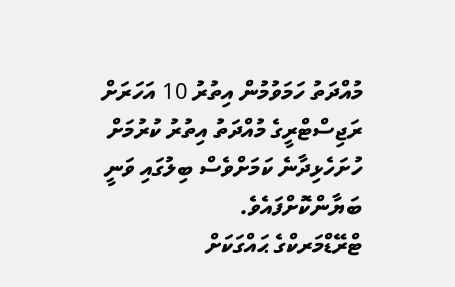މުއްދަތު ހަމަވުމުން އިތުރު 10 އަހަރަށް ރަޖިސްޓްރީގެ މުއްދަތު އިތުރު ކުރުމަށް ހުށަހެޅިދާނެ ކަމަށްވެސް ބިލުގައި ވަނީ ބަޔާންކޮށްފައެވެ.
ޓްރޭޑްމަރކްގެ ޙައްގަކަށް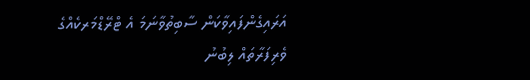އަރައިގެންފައިވާކަން ސާބިތުވާނަމަ އެ ޓްރޭޑްމަރކެއްގެ ވެރިފަރާތައް ލިބުނު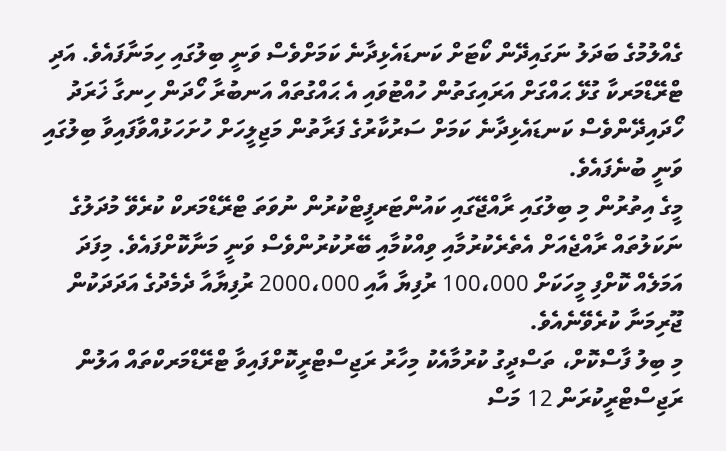ގެއްލުމުގެ ބަދަލު ނަގައިދޭން ކޯޓަށް ކަނޑައެޅިދާނެ ކަމަށްވެސް ވަނީ ބިލުގައި ހިމަނާފައެވެ. އަދި ޓްރޭޑްމަރކާ ގުޅޭ ޙައްގަށް އަރައިގަތުން ހުއްޓުވައި އެ ޙައްގުތައް އަނބުރާ ހޯދަން ހިނގާ ޚަރަދު ހޯދައިދޭންވެސް ކަނޑައެޅިދާނެ ކަމަށް ސަރުކާރުގެ ފަރާތުން މަޖިލީހަށް ހުށަހަޅުއްވާފައިވާ ބިލުގައި ވަނީ ބުނެފައެވެ.
މީގެ އިތުރުން މި ބިލުގައި ރާއްޖޭގައި ކައުންޓަރފީޓްކުރުން ނުވަތަ ޓްރޭޑްމަރކް ކުރެވޭ މުދަލުގެ ނަކަލުތައް ރާއްޖެއަށް އެތެރެކުރުމާއި ވިއްކުމާއި ބޭރުކުރުންވެސް ވަނީ މަނާކޮށްފައެވެ. މިފަދަ އަމަލެއް ކޮށްފި މީހަކަށް 100،000 ރުފިޔާ އާއި 2000،000 ރުފިޔާއާ ދެމެދުގެ އަދަދަކުން ޖޫރިމަނާ ކުރެވޭނެއެވެ.
މި ބިލު ފާސްކޮށް، ތަސްދީގު ކުރުމާއެކު މިހާރު ރަޖިސްޓްރީކޮށްފައިވާ ޓްރޭޑްމަރކްތައް އަލުން ރަޖިސްޓްރީކުރަން 12 މަސް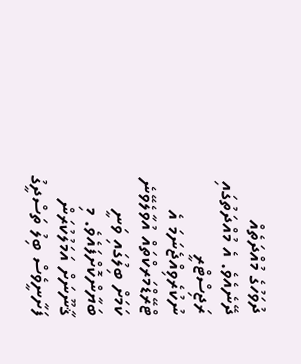ދުވަހުގެ މުއްދަތެއް ދޭނެއެވެ. އެ މުއްދަތުގައި ރަޖިސްޓްރީ ނުކުރެވިއްޖެނަމަ އެ ޓްރޭޑްމަރކްތައް އުވާލެވޭނެ ކަމަށް ބިލުގައި ވަނީ ބަޔާންކޮށްފައެވެ. މި ޤާނޫނަށް އަމަލުކުރަން ފަށާނީވެސް ބިލު ތަސްދީގު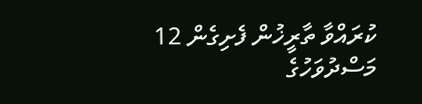ކުރައްވާ ތާރީޚުން ފެށިގެން 12 މަސްދުވަހުގެ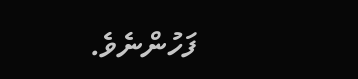ފަހުންނެވެ.